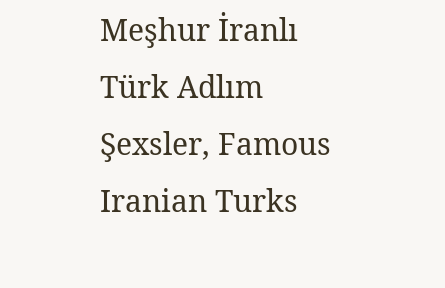Meşhur İranlı Türk Adlım Şexsler, Famous Iranian Turks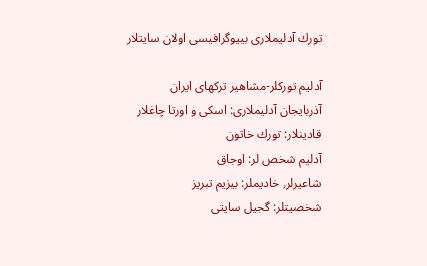تورك آدليملارى بييوگرافيسى اولان سايتلار

آدليم توركلر-مشاهير تركهاى ايران
آذربايجان آدليملارى: اسكى و اورتا چاغلار
قادينلار: تورك خاتون
آدليم شخص لر: اوجاق
شاعيرلر٫ خاديملر: بيزيم تبريز
شخصيتلر: گجيل سايتى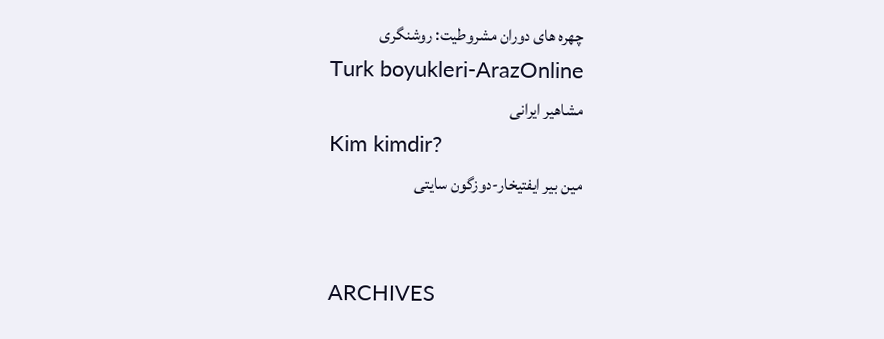چهره هاى دوران مشروطيت: روشنگرى
Turk boyukleri-ArazOnline
مشاهير ايرانى
Kim kimdir?
مين بير ايفتيخار-دوزگون سايتى


ARCHIVES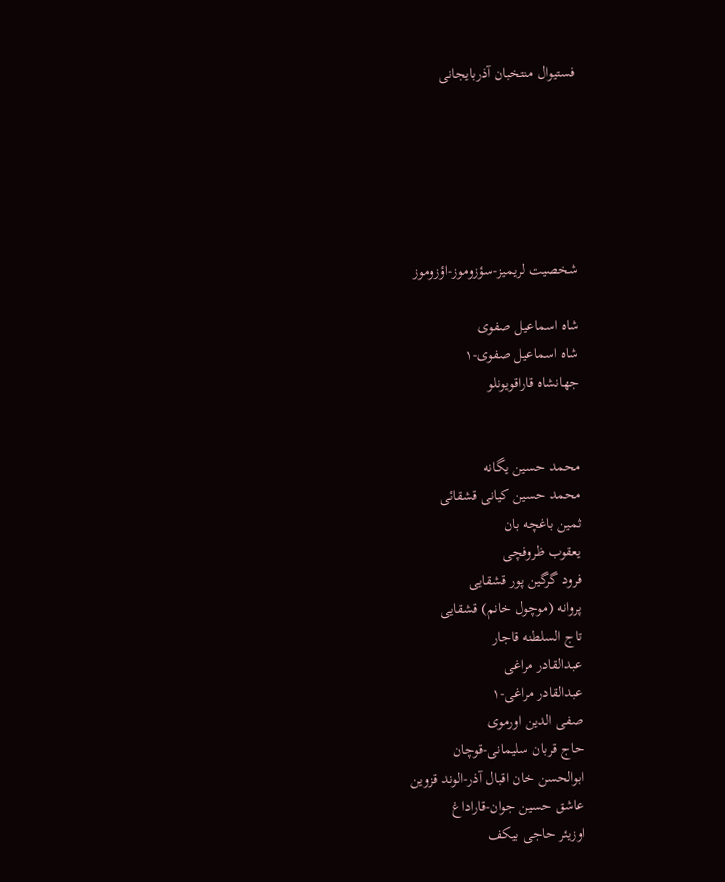فستيوال منتخبان آذربايجانى






شخصيت لريميز-سؤزوموز-اؤزوموز

شاه اسماعيل صفوى
شاه اسماعيل صفوى-١
جهانشاه قاراقويونلو


محمد حسين يگانه
محمد حسين كيانى قشقائى
ثمين باغچه بان
يعقوب ظروفچى
فرود گرگين پور قشقايى
پروانه (موچول خانم) قشقايى
تاج السلطنه قاجار
عبدالقادر مراغى
عبدالقادر مراغى-١
صفى الدين اورموى
حاج قربان سليمانى-قوچان
ابوالحسن خان اقبال آذر-الوند قزوين
عاشق حسين جوان-قاراداغ
اوزيئر حاجى بيكف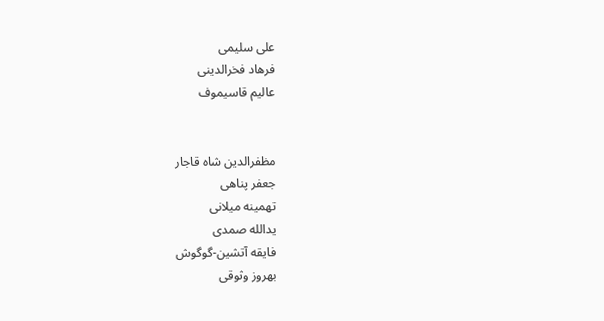على سليمى
فرهاد فخرالدينى
عاليم قاسيموف


مظفرالدين شاه قاجار
جعفر پناهى
تهمينه ميلانى
يدالله صمدى
فايقه آتشين-گوگوش
بهروز وثوقى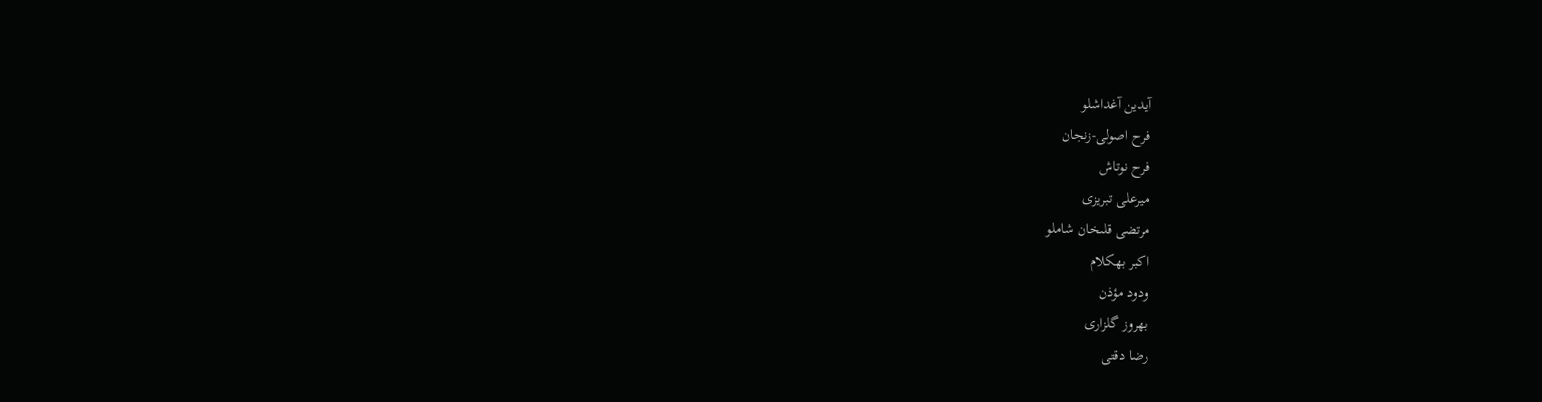آيدين آغداشلو
فرح اصولى-زنجان
فرح نوتاش
ميرعلى تبريزى
مرتضى قلىخان شاملو
اكبر بهكلام
ودود مؤذن
بهروز گلزارى
رضا دقتى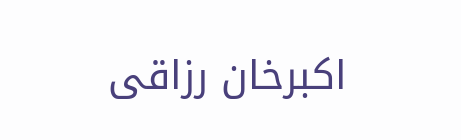اكبرخان رزاقى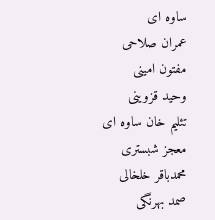ساوه اى
عمران صلاحى
مفتون امينى
وحيد قزوينى
تئليم خان ساوه اى
معجز شبسترى
محمدباقر خلخالى
صمد بهرنگى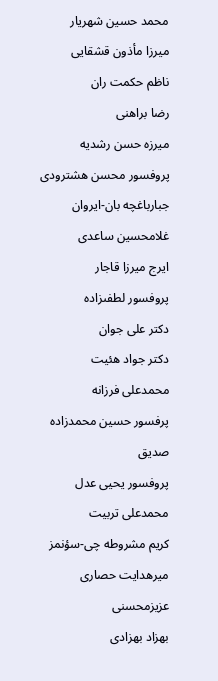محمد حسين شهريار
ميرزا مأذون قشقايى
ناظم حكمت ران
رضا براهنى
ميرزه حسن رشديه
پروفسور محسن هشترودى
جبارباغچه بان-ايروان
غلامحسين ساعدى
ايرج ميرزا قاجار
پروفسور لطفىزاده
دكتر على جوان
دكتر جواد هئيت
محمدعلى فرزانه
پرفسور حسين محمدزاده صديق
پروفسور يحيى عدل
محمدعلى تربيت
كريم مشروطه چى-سؤنمز
ميرهدايت حصارى
عزيزمحسنى
بهزاد بهزادى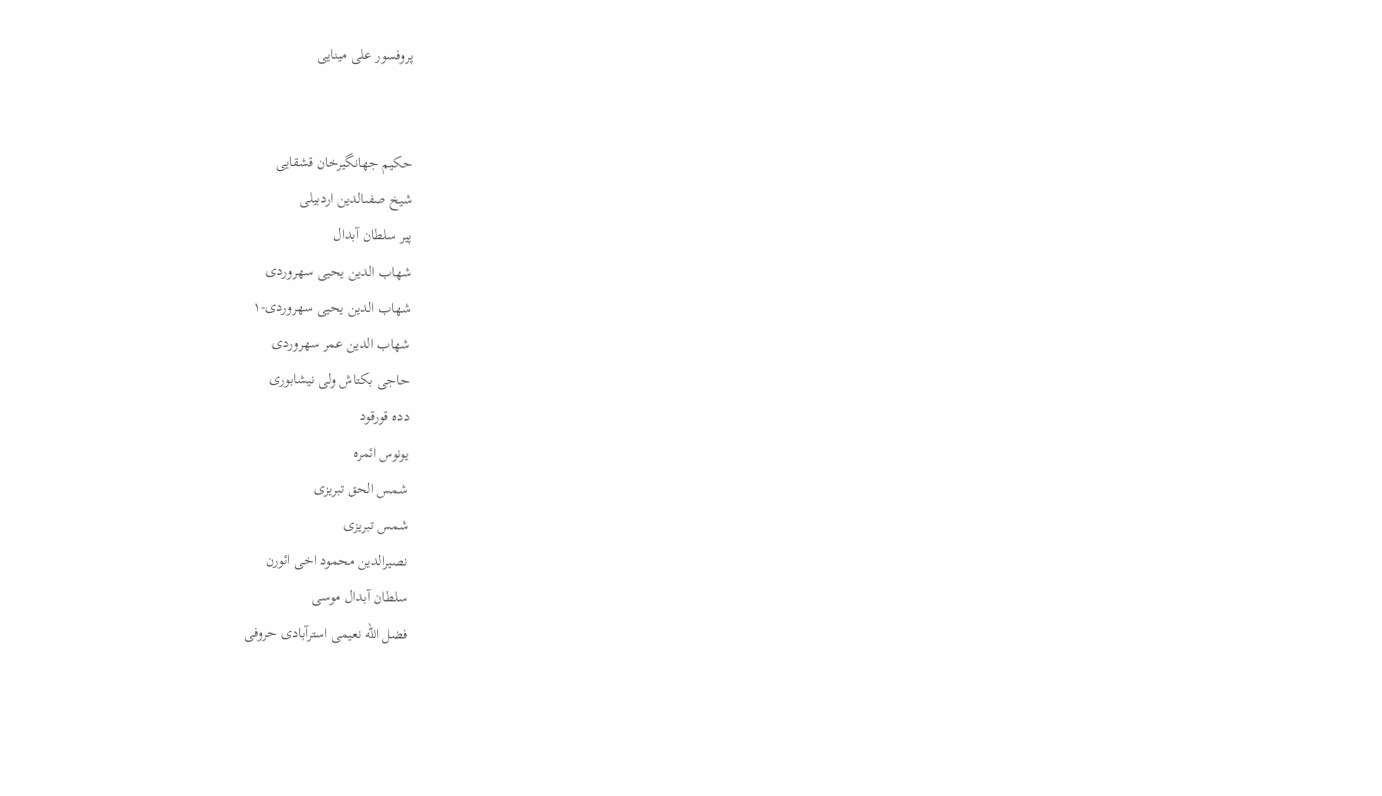پروفسور على مينايى


حكيم جهانگيرخان قشقايى
شيخ صفىالدين اردبيلى
پير سلطان آبدال
شهاب الدين يحيى سهروردى
شهاب الدين يحيى سهروردى-١
شهاب الدين عمر سهروردى
حاجى بكتاش ولى نيشابورى
دده قورقود
يونوس ائمره
شمس الحق تبريزى
شمس تبريزى
نصيرالدين محمود اخى ائورن
سلطان آبدال موسى
فضل الله نعيمى استرآبادى حروفى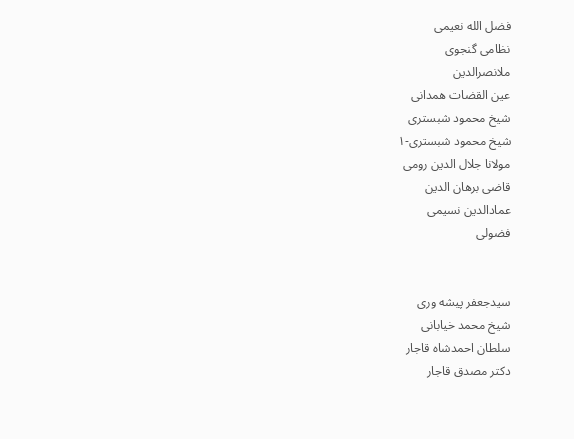فضل الله نعيمى
نظامى گنجوى
ملانصرالدين
عين القضات همدانى
شيخ محمود شبسترى
شيخ محمود شبسترى-١
مولانا جلال الدين رومى
قاضى برهان الدين
عمادالدين نسيمى
فضولى


سيدجعفر پيشه ورى
شيخ محمد خيابانى
سلطان احمدشاه قاجار
دكتر مصدق قاجار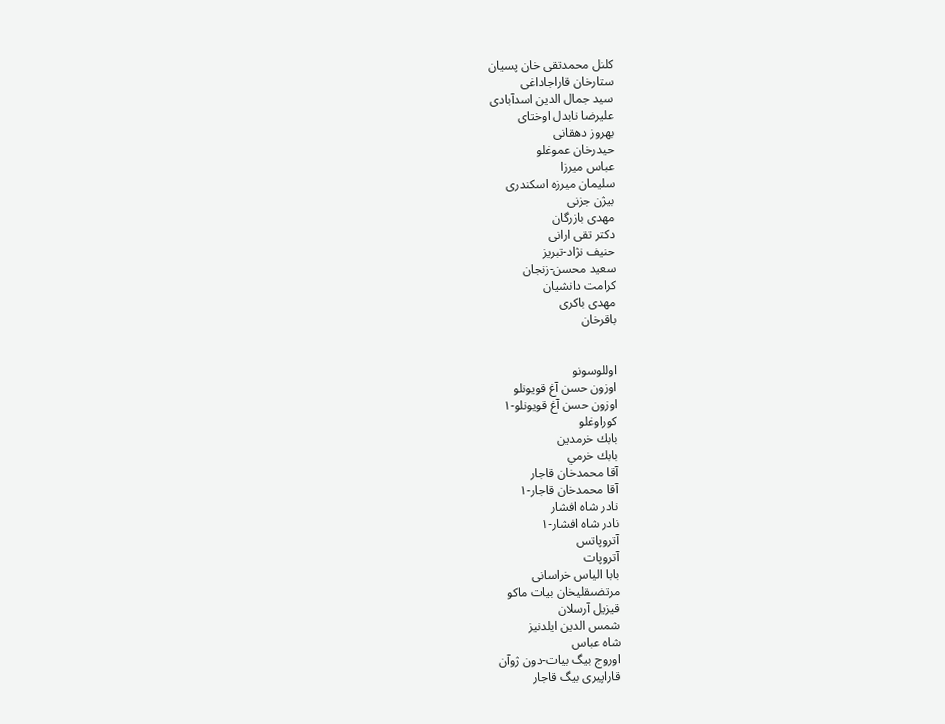كلنل محمدتقى خان پسيان
ستارخان قاراجاداغى
سيد جمال الدين اسدآبادى
عليرضا نابدل اوختاى
بهروز دهقانى
حيدرخان عموغلو
عباس ميرزا
سليمان ميرزه اسكندرى
بيژن جزنى
مهدى بازرگان
دكتر تقى ارانى
حنيف نژاد-تبريز
سعيد محسن-زنجان
كرامت دانشيان
مهدى باكرى
باقرخان


اوللوسونو
اوزون حسن آغ قويونلو
اوزون حسن آغ قويونلو-١
كوراوغلو
بابك خرمدين
بابك خرمي
آقا محمدخان قاجار
آقا محمدخان قاجار-١
نادر شاه افشار
نادر شاه افشار-١
آتروپاتس
آتروپات
بابا الياس خراسانى
مرتضىقليخان بيات ماكو
قيزيل آرسلان
شمس الدين ايلدنيز
شاه عباس
اوروج بيگ بيات-دون ژوآن
قاراپيرى بيگ قاجار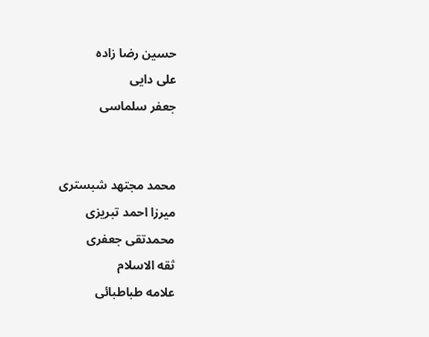حسين رضا زاده
على دايى
جعفر سلماسى


محمد مجتهد شبسترى
ميرزا احمد تبريزى
محمدتقى جعفرى
ثقه الاسلام
علامه طباطبائى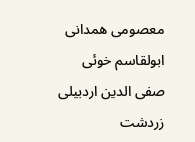معصومى همدانى
ابولقاسم خوئى
صفى الدين اردبيلى
زردشت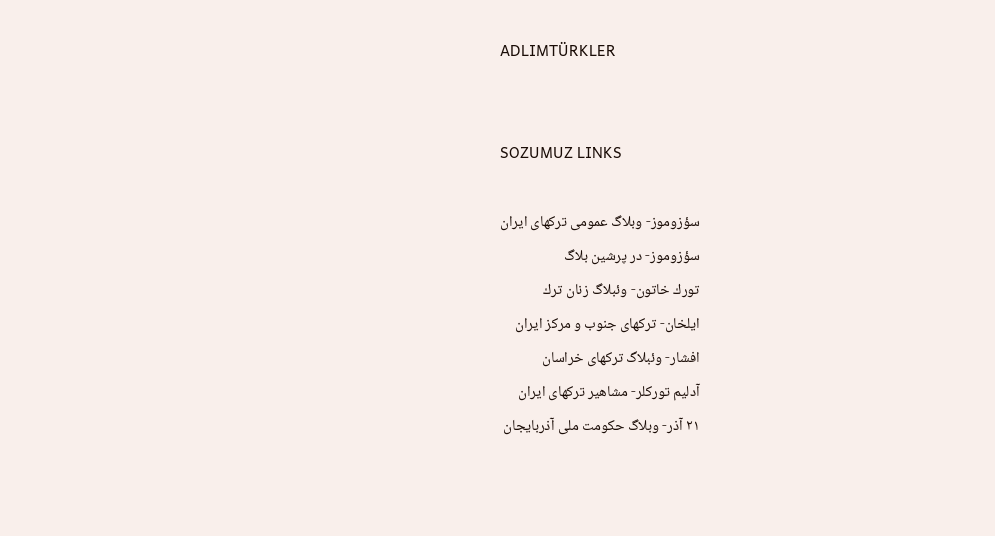ADLIMTÜRKLER


SOZUMUZ LINKS

سؤزوموز- وبلاگ عمومى تركهاى ايران
سؤزوموز- در پرشين بلاگ
تورك خاتون- وئبلاگ زنان ترك
ايلخان- تركهاى جنوب و مركز ايران
افشار- وئبلاگ تركهاى خراسان
آدليم توركلر- مشاهير تركهاى ايران
٢١ آذر- وبلاگ حكومت ملى آذربايجان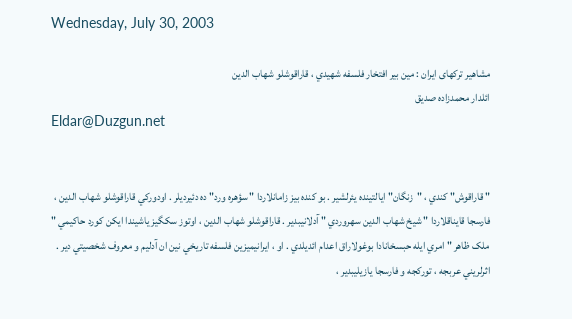Wednesday, July 30, 2003

مشاهير تركهاى ايران : مين بير افتخار فلسفه شهيدي ، قاراقوشلو شهاب الدين
ائلدار محمدزاده صديق
Eldar@Duzgun.net


" قاراقوش" کندي ، "زنگان" ايالتينده يئرلشير . بو کنده بيز زامانلاردا " سؤهره ورد" ده دئيرديلر . اودورکي قاراقوشلو شهاب الدين ، فارسجا قايناقلاردا " شيخ شهاب الدين سهروردي " آدلانيبدير . قاراقوشلو شهاب الدين ، اوتوز سکگيز ياشيندا ايکن کورد حاکيمي " ملک ظاهر " امري ايله حبسخانادا بوغولاراق اعدام ائديلدي . او ، ايرانيميزين فلسفه تاريخي نين ان آدليم و معروف شخصيتي دير . اثرلريني عربجه ، تورکجه و فارسجا يازيليبدير ،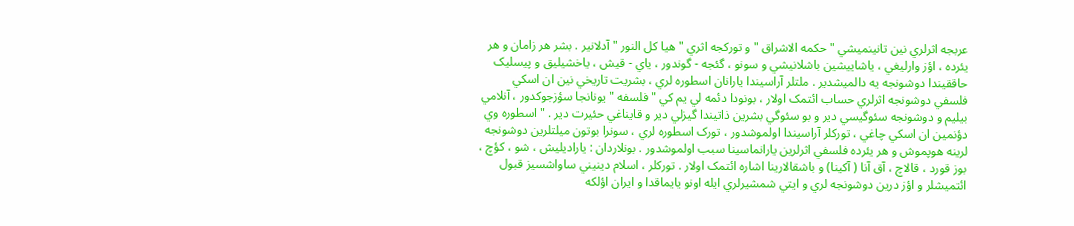عربجه اثرلري نين تانينميشي " حکمه الاشراق " و تورکجه اثري " هيا کل النور " آدلانير . بشر هر زامان و هر يئرده ، اؤز وارليغي ، ياشاييشين باشلانيشي و سونو ، گئجه - گوندور ، ياي - قيش ، ياخشيليق و پيسليک حاققيندا دوشونجه يه دالميشدير . ملتلر آراسيندا يارانان اسطوره لري ، بشريت تاريخي نين ان اسکي فلسفي دوشونجه اثرلري حساب ائتمک اولار ، بونودا دئمه لي يم کي " فلسفه " يونانجا سؤزجوکدور ، آنلامي بيليم و دوشونجه سئوگيسي دير و بو سئوگي بشرين ذاتيندا گيزلي دير و قايناغي حئيرت دير . " اسطوره وي دؤنمين ان اسکي چاغي ، تورکلر آراسيندا اولموشدور ، تورک اسطوره لري ، سونرا بوتون ميلتلرين دوشونجه لرينه هوپموش و هر يئرده فلسفي اثرلرين يارانماسينا سبب اولموشدور . بونلاردان : ياراديليش ، شو ، کؤچ ، بوز قورد ، قالاچ ، آق آنا ( آکينا) و باشقالارينا اشاره ائتمک اولار . تورکلر ، اسلام دينيني ساواشسيز قبول ائتميشلر و اؤز درين دوشونجه لري و ايتي شمشيرلري ايله اونو يايماقدا و ايران اؤلکه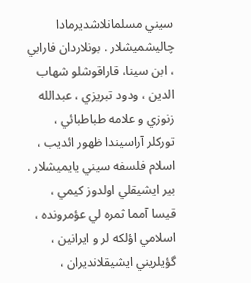سيني مسلمانلاشديرمادا چاليشميشلار . بونلاردان فارابي ، ابن سينا، قاراقوشلو شهاب الدين ، ودود تبريزي ، عبدالله زنوزي و علامه طباطبائي ، تورکلر آراسيندا ظهور ائديب ، اسلام فلسفه سيني يايميشلار . بير ايشيقلي اولدوز کيمي ، قيسا آمما ثمره لي عؤمرونده ، اسلامي اؤلکه لر و ايرانين ، گؤيلريني ايشيقلانديران ،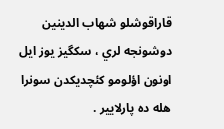قاراقوشلو شهاب الدينين دوشونجه لري ، سکگيز يوز ايل اونون اؤلومو کئچديکدن سونرا هله ده پارلايير .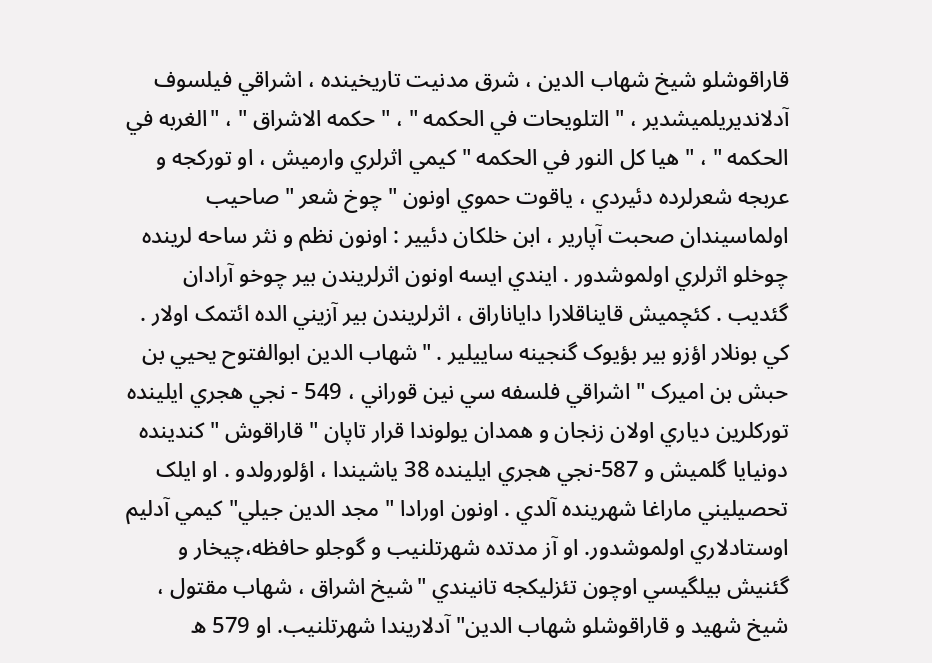قاراقوشلو شيخ شهاب الدين ، شرق مدنيت تاريخينده ، اشراقي فيلسوف آدلانديريلميشدير ، " التلويحات في الحکمه " ، " حکمه الاشراق " ، "الغربه في الحکمه " ، " هيا کل النور في الحکمه " کيمي اثرلري وارميش ، او تورکجه و عربجه شعرلرده دئيردي ، ياقوت حموي اونون " چوخ شعر " صاحيب اولماسيندان صحبت آپارير ، ابن خلکان دئيير : اونون نظم و نثر ساحه لرينده چوخلو اثرلري اولموشدور . ايندي ايسه اونون اثرلريندن بير چوخو آرادان گئديب . کئچميش قايناقلارا داياناراق ، اثرلريندن بير آزيني الده ائتمک اولار . کي بونلار اؤزو بير بؤيوک گنجينه ساييلير . "شهاب الدين ابوالفتوح يحيي بن حبش بن اميرک " اشراقي فلسفه سي نين قوراني ، 549 - نجي هجري ايلينده تورکلرين دياري اولان زنجان و همدان يولوندا قرار تاپان " قاراقوش " کندينده دونيايا گلميش و 587-نجي هجري ايلينده 38 ياشيندا ، اؤلورولدو . او ايلک تحصيليني ماراغا شهرينده آلدي . اونون اورادا " مجد الدين جيلي"کيمي آدليم اوستادلاري اولموشدور. او آز مدتده شهرتلنيب و گوجلو حافظه،چيخار و گئنيش بيلگيسي اوچون تئزليکجه تانيندي "شيخ اشراق ، شهاب مقتول ، شيخ شهيد و قاراقوشلو شهاب الدين" آدلاريندا شهرتلنيب. او 579 ه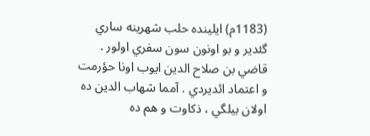(1183م) ايلينده حلب شهرينه ساري گئدير و بو اونون سون سفري اولور . قاضي بن صلاح الدين ايوب اونا حؤرمت و اعتماد ائديردي . آمما شهاب الدين ده اولان بيلگي ، ذکاوت و هم ده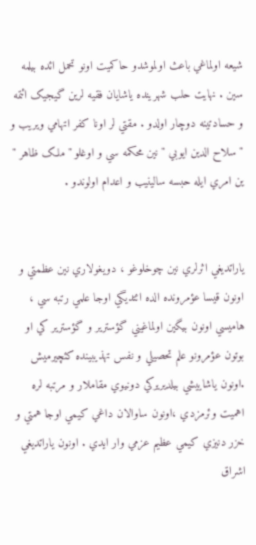شيعه اولماغي باعث اولموشدو حاکميت اونو تحمل ائده بيلمه سين . نهايت حلب شهرينده ياشايان فقيه لرين گيجيک ائتمه و حسادتينه دوچار اولدو . مقتي لر اونا کفر اتهامي ويريب و " سلاح الدين ايوبي " نين محکمه سي و اوغلو " ملک ظاهر " ين امري ايله حبسه سالينيب و اعدام اولوندو .


ياراتديغي اثرلري نين چوخلوغو ، دويغولاري نين عظمتي و اونون قيسا عؤمرونده الده ائتديگي اوجا علمي رتبه سي ، هاميسي اونون بيگين اولماغيني گؤسترير و گؤسترير کي او بوتون عؤمرونو علم تحصيلي و نفس تهذيبينده کئچيرميش .اونون ياشاييشي بيلديريرکي دونيوي مقاملار و مرتبه لره اهميت وئرمزدي ،اونون ساوالان داغي کيمي اوجا همتي و خزر دنيزي کيمي عظيم عزمي وار ايدي . اونون ياراتديغي اشراق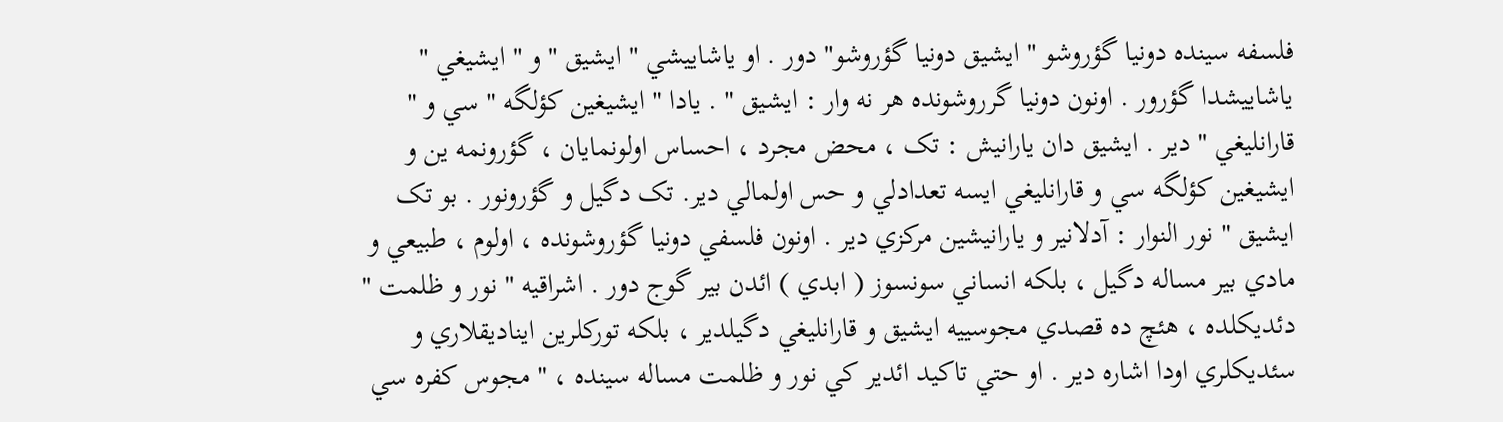فلسفه سينده دونيا گؤروشو " ايشيق دونيا گؤروشو" دور . او ياشاييشي " ايشيق " و " ايشيغي " ياشاييشدا گؤرور . اونون دونيا گرروشونده هر نه وار : ايشيق " . يادا " ايشيغين کؤلگه " سي و " قارانليغي " دير . ايشيق دان يارانيش : تک ، محض مجرد ، احساس اولونمايان ، گؤرونمه ين و ايشيغين کؤلگه سي و قارانليغي ايسه تعدادلي و حس اولمالي دير. تک دگيل و گؤرونور . بو تک ايشيق " نور النوار : آدلانير و يارانيشين مرکزي دير . اونون فلسفي دونيا گؤروشونده ، اولوم ، طبيعي و مادي بير مساله دگيل ، بلکه انساني سونسوز ( ابدي ) ائدن بير گوج دور . اشراقيه " نور و ظلمت " دئديکلده ، هئچ ده قصدي مجوسييه ايشيق و قارانليغي دگيلدير ، بلکه تورکلرين ايناديقلاري و سئديکلري اودا اشاره دير . او حتي تاکيد ائدير کي نور و ظلمت مساله سينده ، " مجوس کفره سي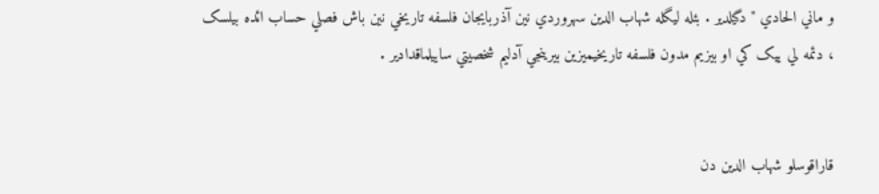و ماني الحادي " دگيلدير . بئله ليگله شهاب الدين سهروردي نين آذربايجان فلسفه تاريخي نين باش فصلي حساب ائده بيلسک ، دئمه لي ييک کي او بيزيم مدون فلسفه تاريخيميزين بيرينجي آدليم شخصيتي ساييلماقدادير .


قاراقوسلو شهاب الدين دن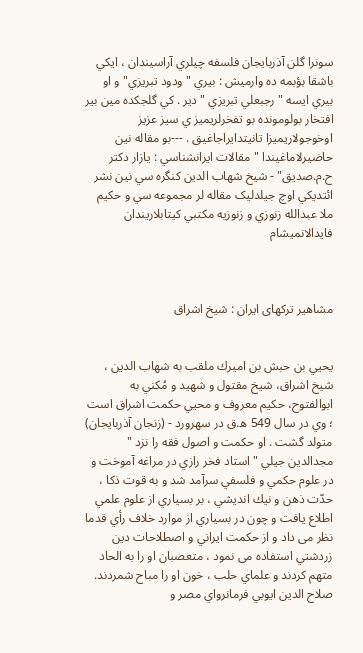سونرا گلن آذربايجان فلسفه چيلري آراسيندان ، ايکي باشقا بؤبمه ده وارميش : بيري " ودود تبريزي" و او بيري ايسه "رجبعلي تبريزي " دير . کي گلجکده مين بير افتخار بولومونده بو تفخرلريميز ي سيز عزيز اوخوجولاريميزا تانيتدايراجاغيق . ---بو مقاله نين حاضيرلاماغيندا " مقالات ايرانشناسي : يازار دکتر ح.م.صديق" - شيخ شهاب الدين کنگره سي نين نشر ائتديکي اوچ جيلدليک مقاله لر مجموعه سي و حکيم ملا عبدالله زنوزي و زنوزيه مکتبي کيتابلاريندان فايدالانميشام



مشاهير تركهاى ايران : شيخ اشراق


يحيي بن حبش بن اميرك ملقب به شهاب الدين ، شيخ اشراق، شيخ مقتول و شهيد و مُكني به ابوالفتوح، حكيم معروف و محيي حكمت اشراق است ؛ وي در سال 549 ه.ق در سهرورد - (زنجان آذربايجان) متولد گشت . او حكمت و اصول فقه را نزد " مجدالدين جيلي " استاد فخر رازي در مراغه آموخت و در علوم حكمي و فلسفي سرآمد شد و به قوت ذكا ، حدّت ذهن و نيك انديشي ، بر بسياري از علوم علمي اطلاع يافت و چون در بسياري از موارد خلاف رأي قدما نظر می داد و از حكمت ايراني و اصطلاحات دين زردشتي استفاده می نمود ، متعصبان او را به الحاد متهم كردند و علماي حلب ، خون او را مباح شمردند. صلاح الدين ايوبي فرمانرواي مصر و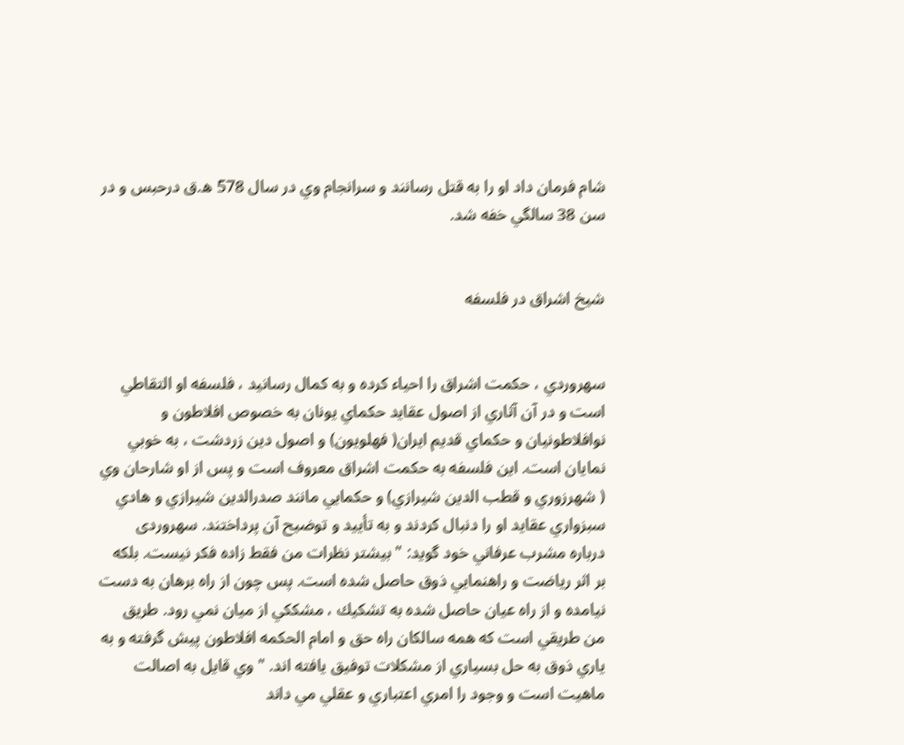شام فرمان داد او را به قتل رسانند و سرانجام وي در سال 578 ه.ق درحبس و در سن 38 سالگي خفه شد.


شيخ اشراق در فلسفه


سهروردي ، حكمت اشراق را احياء كرده و به كمال رسانيد ، فلسفه او التقاطي است و در آن آثاري از اصول عقايد حكماي يونان به خصوص افلاطون و نوافلاطونيان و حكماي قديم ايران( فهلويون) و اصول دين زردشت ، به خوبي نمايان است. اين فلسفه به حكمت اشراق معروف است و پس از او شارحان وي ( شهرزوري و قطب الدين شيرازي) و حكمايي مانند صدرالدين شيرازي و هادي سبزواري عقايد او را دنبال كردند و به تأييد و توضيح آن پرداختند. سهروردی درباره مشرب عرفاني خود گويد: " بيشتر نظرات من فقط زاده فكر نيست. بلكه بر اثر رياضت و راهنمايي ذوق حاصل شده است. پس چون از راه برهان به دست نيامده و از راه عيان حاصل شده به تشكيك ، مشككي از ميان نمي رود. طريق من طريقي است كه همه سالكان راه حق و امام الحكمه افلاطون پيش گرفته و به ياري ذوق به حل بسياري از مشكلات توفيق يافته اند. " وي قايل به اصالت ماهيت است و وجود را امري اعتباري و عقلي مي داند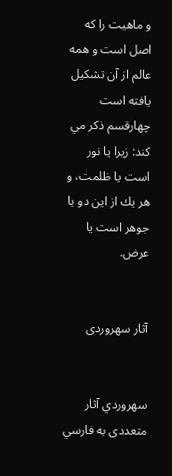و ماهيت را كه اصل است و همه عالم از آن تشكيل يافته است چهارقسم ذكر مي كند: زيرا يا نور است يا ظلمت، و هر يك از اين دو يا جوهر است يا عرض.


آثار سهروردی


سهروردي آثار متعددی به فارسي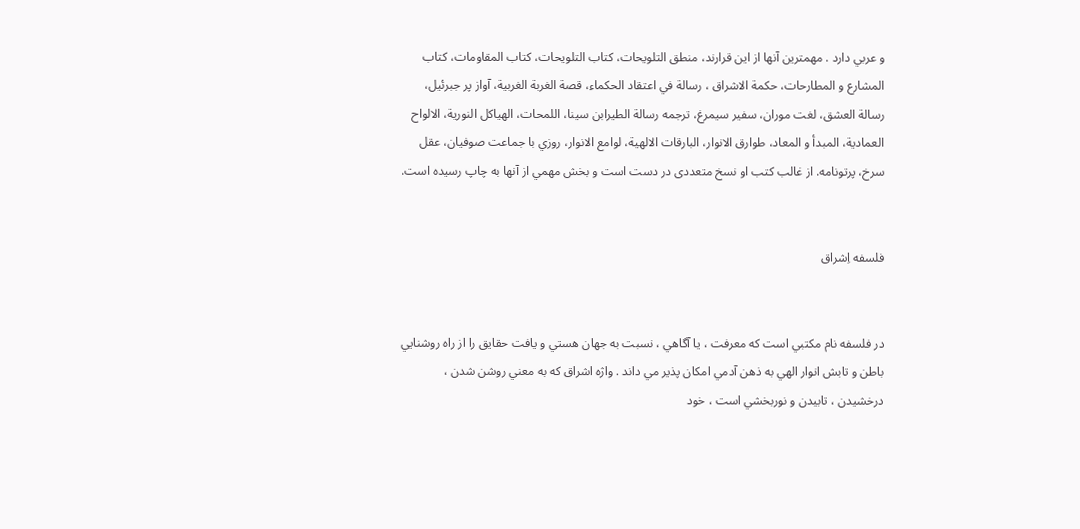و عربي دارد . مهمترين آنها از اين قرارند، منطق التلويحات، كتاب التلويحات، كتاب المقاومات، كتاب المشارع و المطارحات، حكمة الاشراق ، رسالة في اعتقاد الحكماء، قصة الغربة الغربية، آواز پر جبرئيل، رسالة العشق، لغت موران، سفير سيمرغ، ترجمه رسالة الطيرابن سينا، اللمحات، الهياكل النورية، الالواح العمادية، المبدأ و المعاد، طوارق الانوار، البارقات الالهية، لوامع الانوار، روزي با جماعت صوفيان، عقل سرخ، پرتونامه. از غالب كتب او نسخ متعددی در دست است و بخش مهمي از آنها به چاپ رسيده است.


فلسفه اِشراق


در فلسفه نام مكتبي است كه معرفت ، يا آگاهي ، نسبت به جهان هستي و يافت حقايق را از راه روشنايي باطن و تابش انوار الهي به ذهن آدمي امكان پذير مي داند . واژه اشراق كه به معني روشن شدن ، درخشيدن ، تابيدن و نوربخشي است ، خود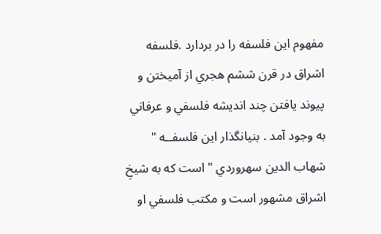مفهوم اين فلسفه را در بردارد .فلسفه اشراق در قرن ششم هجري از آميختن و پيوند يافتن چند انديشه فلسفي و عرفاني به وجود آمد . بنيانگذار اين فلسفــه " شهاب الدين سهروردي " است كه به شيخِ اشراق مشهور است و مكتب فلسفي او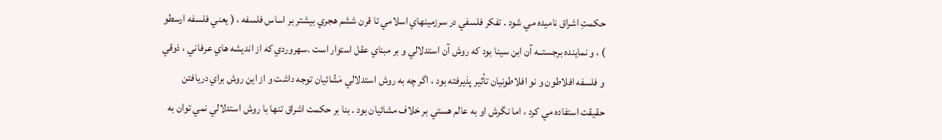حكمتِ اشراق ناميده مي شود . تفكر فلسفي در سرزمينهاي اسلامي تا قرن ششم هجري بيشتر بر اساس فلسفه ، ( يعني فلسفه ارسطو ) ، و نماينده برجستــه آن ابن سينا بود كه روش آن استدلالي و بر مبناي عقل استوار است .سهروردي كه از انديشه هاي عرفاني ، ذوقي و فلسفه افلاطون و نو افلاطونيان تأثير پذيرفته بود ، اگر چه به روش استدلالي مَشّائيان توجه داشت و از اين روش براي دريافتن حقيقت استفاده مي كرد ، اما نگرش او به عالم هستي بر خلاف مشائيان بود . بنا بر حكمت اشراق تنها با روش استدلالي نمي توان به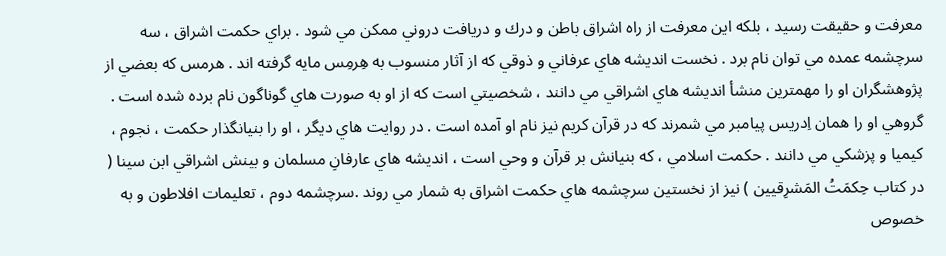معرفت و حقيقت رسيد ، بلكه اين معرفت از راه اشراق باطن و درك و دريافت دروني ممكن مي شود . براي حكمت اشراق ، سه سرچشمه عمده مي توان نام برد . نخست انديشه هاي عرفاني و ذوقي كه از آثار منسوب به هِرمِس مايه گرفته اند . هرمس كه بعضي از پژوهشگران او را مهمترين منشأ انديشه هاي اشراقي مي دانند ، شخصيتي است كه از او به صورت هاي گوناگون نام برده شده است . گروهي او را همان اِدريس پيامبر مي شمرند كه در قرآن كريم نيز نام او آمده است . در روايت هاي ديگر ، او را بنيانگذار حكمت ، نجوم ، كيميا و پزشكي مي دانند . حكمت اسلامي ، كه بنيانش بر قرآن و وحي است ، انديشه هاي عارفانِ مسلمان و بينش اشراقي ابن سينا ( در كتاب حِكمَتُ المَشرِقيين ) نيز از نخستين سرچشمه هاي حكمت اشراق به شمار مي روند .سرچشمه دوم ، تعليمات افلاطون و به خصوص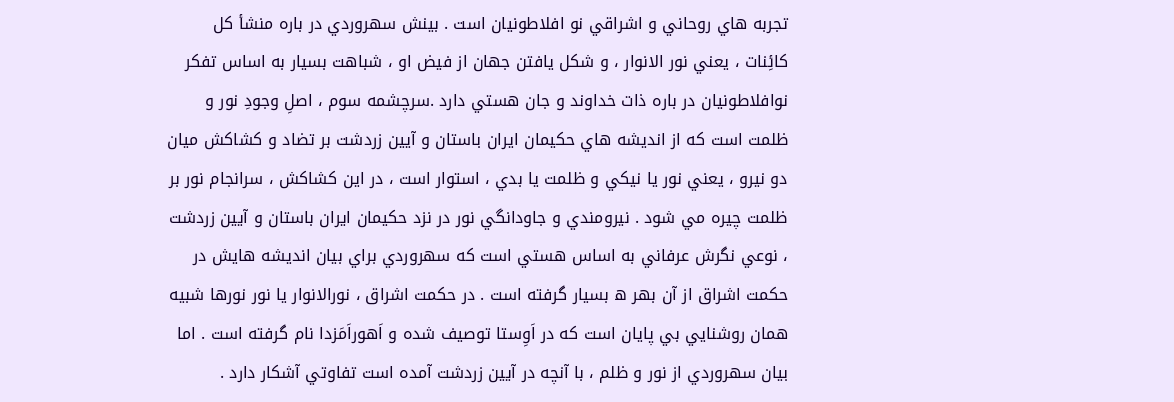تجربه هاي روحاني و اشراقي نو افلاطونيان است . بينش سهروردي در باره منشأ كل كائِنات ، يعني نور الانوار ، و شكل يافتن جهان از فيض او ، شباهت بسيار به اساس تفكر نوافلاطونيان در باره ذات خداوند و جان هستي دارد .سرچشمه سوم ، اصلِ وجودِ نور و ظلمت است كه از انديشه هاي حكيمان ايران باستان و آيين زردشت بر تضاد و كشاكش ميان دو نيرو ، يعني نور يا نيكي و ظلمت يا بدي ، استوار است ، در اين كشاكش ، سرانجام نور بر ظلمت چيره مي شود . نيرومندي و جاودانگي نور در نزد حكيمان ايران باستان و آيين زردشت ، نوعي نگرش عرفاني به اساس هستي است كه سهروردي براي بيان انديشه هايش در حكمت اشراق از آن بهر ه بسيار گرفته است . در حكمت اشراق ، نورالانوار يا نور نورها شبيه همان روشنايي بي پايان است كه در اَوِستا توصيف شده و اَهوراَمَزدا نام گرفته است . اما بيان سهروردي از نور و ظلم ، با آنچه در آيين زردشت آمده است تفاوتي آشكار دارد .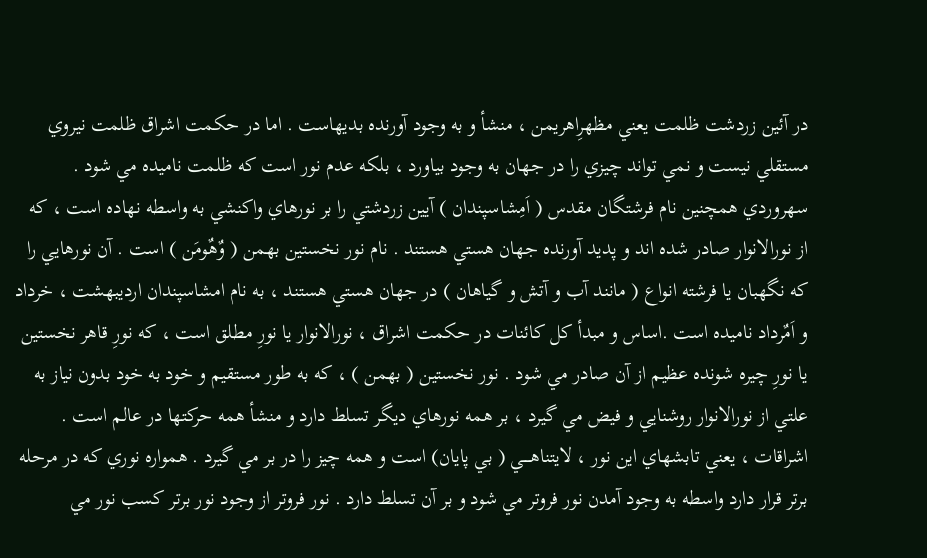در آئين زردشت ظلمت يعني مظهرِاهريمن ، منشأ و به وجود آورنده بديهاست . اما در حكمت اشراق ظلمت نيروي مستقلي نيست و نمي تواند چيزي را در جهان به وجود بياورد ، بلكه عدم نور است كه ظلمت ناميده مي شود . سهروردي همچنين نام فرشتگان مقدس ( اَمِشاسپندان ) آيين زردشتي را بر نورهاي واكنشي به واسطه نهاده است ، كه از نورالانوار صادر شده اند و پديد آورنده جهان هستي هستند . نام نور نخستين بهمن ( وٌهٌومَن ) است . آن نورهايي را كه نگهبان يا فرشته انواع ( مانند آب و آتش و گياهان ) در جهان هستي هستند ، به نام امشاسپندان ارديبهشت ، خرداد و اَمٌرداد ناميده است .اساس و مبدأ كل كائنات در حكمت اشراق ، نورالانوار يا نورِ مطلق است ، كه نورِ قاهر نخستين يا نورِ چيره شونده عظيم از آن صادر مي شود . نور نخستين ( بهمن ) ، كه به طور مستقيم و خود به خود بدون نياز به علتي از نورالانوار روشنايي و فيض مي گيرد ، بر همه نورهاي ديگر تسلط دارد و منشأ همه حركتها در عالم است . اشراقات ، يعني تابشهاي اين نور ، لايتناهــــي ( بي پايان) است و همه چيز را در بر مي گيرد . همواره نوري كه در مرحله برتر قرار دارد واسطه به وجود آمدن نور فروتر مي شود و بر آن تسلط دارد . نور فروتر از وجود نور برتر كسب نور مي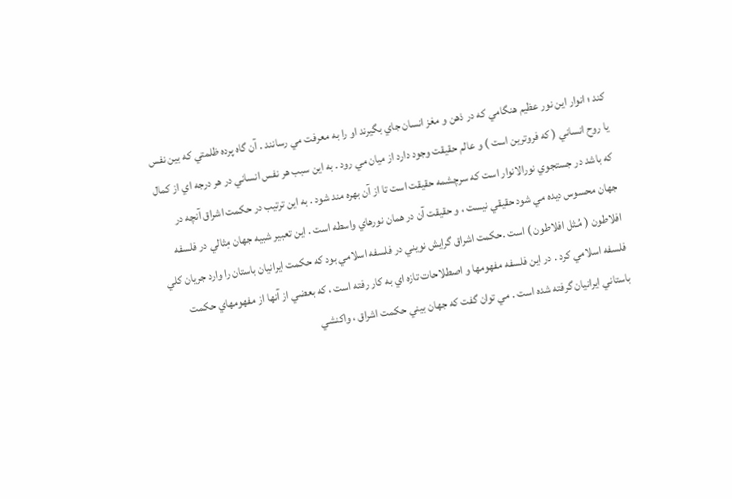كند ؛ انوار اين نور عظيم هنگامي كه در ذهن و مغز انسان جاي بگيرند او را به معرفت مي رسانند . آن گاه پرده ظلمتي كه بين نفس يا روح انساني ( كه فروترين است ) و عالم حقيقت وجود دارد از ميان مي رود . به اين سبب هر نفس انساني در هر درجه اي از كمال كه باشد در جستجوي نورالانوار است كه سرچشمه حقيقت است تا از آن بهره مند شود . به اين ترتيب در حكمت اشراق آنچه در جهان محسوس ديده مي شود حقيقي نيست ، و حقيقت آن در همان نورهاي واسطه است . اين تعبير شبيه جهان مِثالي در فلسفه افلاطون ( مُـثل افلاطون ) است .حكمت اشراق گرايش نويني در فلسفه اسلامي بود كه حكمت ايرانيان باستان را وارد جريان كلي فلسفه اسلامي كرد . در اين فلسفه مفهومها و اصطلاحات تازه اي به كار رفته است ، كه بعضي از آنها از مفهومهاي حكمت باستاني ايرانيان گرفته شده است . مي توان گفت كه جهان بيني حكمت اشراق ، واكنشي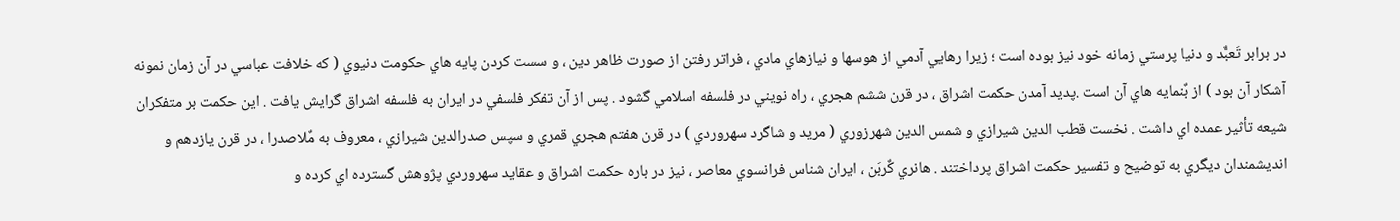در برابر تَعبٌّد و دنيا پرستي زمانه خود نيز بوده است ؛ زيرا رهايي آدمي از هوسها و نيازهاي مادي ، فراتر رفتن از صورت ظاهر دين ، و سست كردن پايه هاي حكومت دنيوي ( كه خلافت عباسي در آن زمان نمونه آشكار آن بود ) از بٌنمايه هاي آن است .پديد آمدن حكمت اشراق ، در قرن ششم هجري ، راه نويني در فلسفه اسلامي گشود . پس از آن تفكر فلسفي در ايران به فلسفه اشراق گرايش يافت . اين حكمت بر متفكران شيعه تأثير عمده اي داشت . نخست قطب الدين شيرازي و شمس الدين شهرزوري ( مريد و شاگرد سهروردي ) در قرن هفتم هجري قمري و سپس صدرالدين شيرازي ، معروف به مٌلاصدرا ، در قرن يازدهم و انديشمندان ديگري به توضيح و تفسير حكمت اشراق پرداختند . هانري كٌربَن ، ايران شناس فرانسوي معاصر ، نيز در باره حكمت اشراق و عقايد سهروردي پژوهش گسترده اي كرده و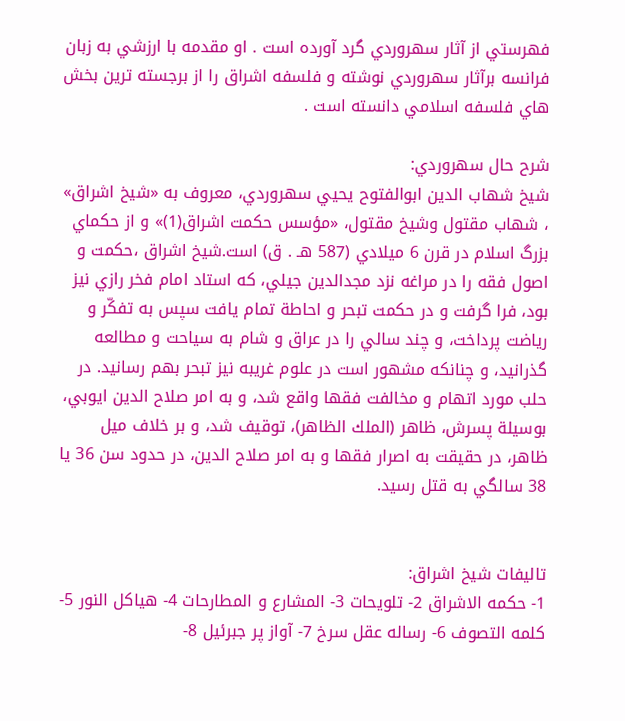فهرستي از آثار سهروردي گرد آورده است . او مقدمه با ارزشي به زبان فرانسه برآثار سهروردي نوشته و فلسفه اشراق را از برجسته ترين بخش هاي فلسفه اسلامي دانسته است .

شرح حال سهروردي:
شيخ شهاب الدين ابوالفتوح يحيي سهروردي، معروف به «شيخ اشراق» ، شهاب مقتول وشيخ مقتول، «مؤسس حكمت اشراق(1)» و از حكماي بزرگ اسلام در قرن 6 ميلادي (587 هـ . ق) است.شيخ اشراق ،حكمت و اصول فقه را در مراغه نزد مجدالدين جيلي، كه استاد امام فخر رازي نيز بود، فرا گرفت و در حكمت تبحر و احاطة تمام يافت سپس به تفكّر و رياضت پرداخت، و چند سالي را در عراق و شام به سياحت و مطالعه گذرانيد،‌ و چنانكه مشهور است در علوم غريبه نيز تبحر بهم رسانيد. در حلب مورد اتهام و مخالفت فقها واقع شد،‌ و به امر صلاح الدين ايوبي، بوسيلة پسرش، ظاهر (الملك الظاهر)، توقيف شد، و بر خلاف ميل ظاهر، در حقيقت به اصرار فقها و به امر صلاح الدين،‌ در حدود سن 36 يا 38 سالگي به قتل رسيد.


تاليفات شيخ اشراق:
1- حكمه الاشراق 2- تلويحات 3- المشارع و المطارحات 4- هياكل النور 5- كلمه التصوف 6- رساله عقل سرخ 7- آواز پر جبرئيل 8-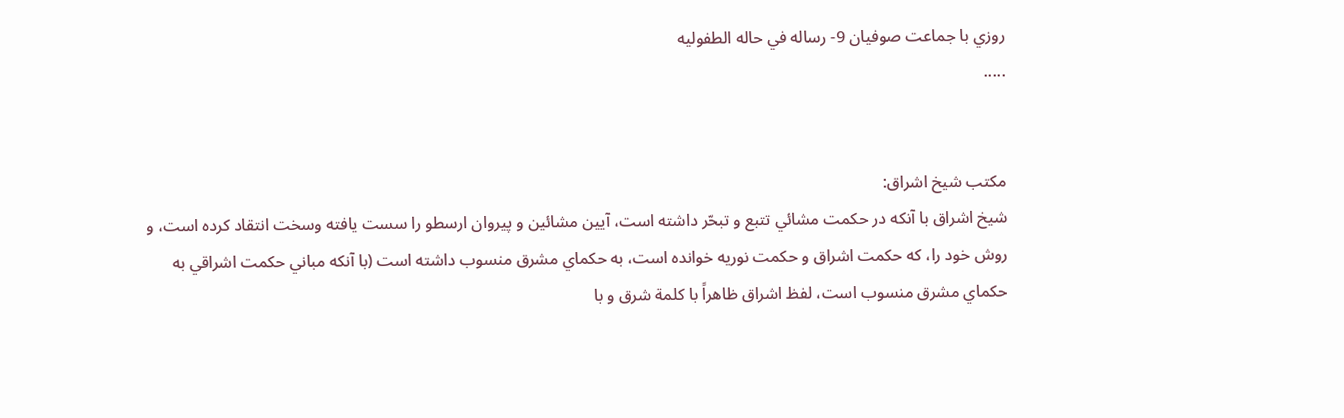روزي با جماعت صوفيان 9- رساله في حاله الطفوليه
.....


مكتب شيخ اشراق:
شيخ اشراق با آنكه در حكمت مشائي تتبع و تبحّر داشته است، آيين مشائين و پيروان ارسطو را سست يافته وسخت انتقاد كرده است، و روش خود را، كه حكمت اشراق و حكمت نوريه خوانده است، به حكماي مشرق منسوب داشته است (با آنكه مباني حكمت اشراقي به حكماي مشرق منسوب است، لفظ اشراق ظاهراً با كلمة شرق و با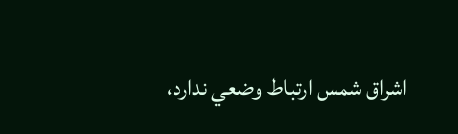اشراق شمس ارتباط وضعي ندارد،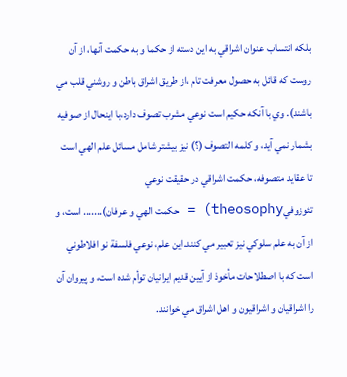بلكه انتساب عنوان اشراقي به اين دسته از حكما و به حكمت آنها، از آن روست كه قائل به حصول معرفت تام ،از طريق اشراق باطن و روشني قلب مي باشند). وي با آنكه حكيم است نوعي مشرب تصوف دارد،با اينحال از صوفيه بشمار نمي آيد،‌ و كلمه التصوف (؟) نيز بيشتر شامل مسائل علم الهي است تا عقايد متصوفه،‌ حكمت اشراقي در حقيقت نوعي تئوزوفيtheosophy) = حكمت الهي و عرفان)....... است، و از آن به علم سلوكي نيز تعبير مي كنند.اين علم، نوعي فلسفة نو افلاطوني است كه با اصطلاحات مأخوذ از آيين قديم ايرانيان توأم شده است،‌ و پيروان آن را اشراقيان و اشراقيون و اهل اشراق مي خوانند.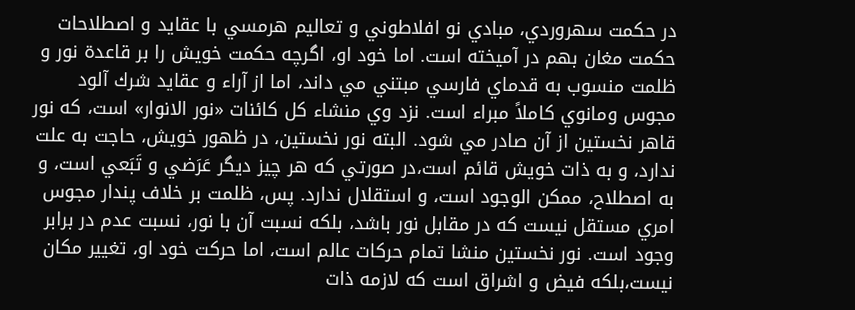در حكمت سهروردي، مبادي نو افلاطوني و تعاليم هرمسي با عقايد و اصطلاحات حكمت مغان بهم در آميخته است. اما خود او،‌ اگرچه حكمت خويش را بر قاعدة نور و ظلمت منسوب به قدماي فارسي مبتني مي داند، اما از آراء و عقايد شرك آلود مجوس ومانوي كاملاً مبراء است. نزد وي منشاء كل كائنات «نور الانوار» است، كه نور قاهر نخستين از آن صادر مي شود. البته نور نخستين،‌ در ظهور خويش، حاجت به علت ندارد، و به ذات خويش قائم است،‌در صورتي كه هر چيز ديگر عَرَضي و تَبَعي است، ‌و به اصطلاح، ممكن الوجود است، و استقلال ندارد. پس، ظلمت بر خلاف پندار مجوس امري مستقل نيست كه در مقابل نور باشد، ‌بلكه نسبت آن با نور، نسبت عدم در برابر وجود است. نور نخستين منشا تمام حركات عالم است، اما حركت خود او، تغيير مكان نيست،بلكه فيض و اشراق است كه لازمه ذات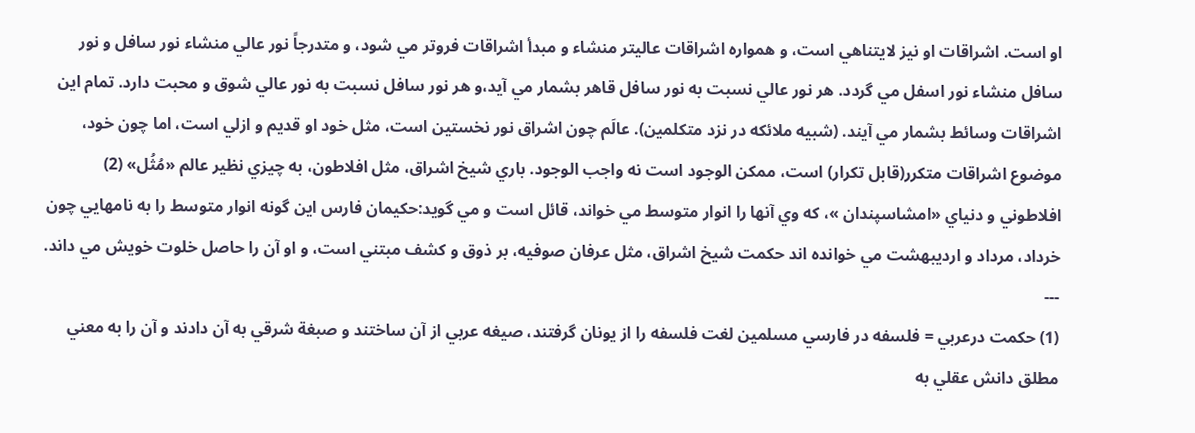او است. اشراقات او نيز لايتناهي است،‌ و همواره اشراقات عاليتر منشاء و مبدأ اشراقات فروتر مي شود،‌ و متدرجاً نور عالي منشاء نور سافل و نور سافل منشاء نور اسفل مي گردد. هر نور عالي نسبت به نور سافل قاهر بشمار مي آيد،‌و هر نور سافل نسبت به نور عالي شوق و محبت دارد. تمام اين اشراقات وسائط بشمار مي آيند. (شبيه ملائكه در نزد متكلمين). عالَم چون اشراق نور نخستين است، ‌مثل خود او قديم و ازلي است، اما چون خود، موضوع اشراقات متكرر(قابل تكرار) است،‌ ممكن الوجود است نه واجب الوجود. باري شيخ اشراق، مثل افلاطون، به چيزي نظير عالم «مُثُل» (2) افلاطوني و دنياي «امشاسپندان »، كه وي آنها را انوار متوسط مي خواند، قائل است و مي گويد:حكيمان فارس اين گونه انوار متوسط را به نامهايي چون خرداد، مرداد و ارديبهشت مي خوانده اند حكمت شيخ اشراق، مثل عرفان صوفيه، بر ذوق و كشف مبتني است، و او آن را حاصل خلوت خويش مي داند.
---
(1) حكمت درعربي = فلسفه در فارسي مسلمين لغت فلسفه را از يونان گرفتند، صيغه عربي از آن ساختند و صبغة ‌شرقي به آن دادند و آن را به معني مطلق دانش عقلي به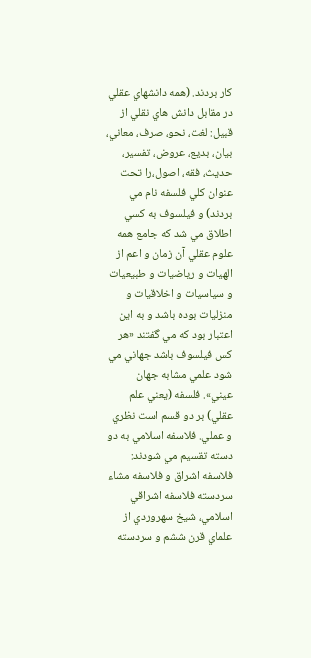كار بردند. (همه دانشهاي عقلي در مقابل دانش هاي نقلي از قبيل: لغت، نحو، صرف، معاني، بيان، بديع، عروض، تفسير، حديث، فقه، اصول،را تحت عنوان كلي فلسفه نام مي بردند) و فيلسوف به كسي اطلاق مي شد كه جامع همه علوم عقلي آن زمان و اعم از الهيات و رياضيات و طبيعيات و سياسيات و اخلاقيات و منزليات بوده باشد و به اين اعتبار بود كه مي گفتند «هر كس فيلسوف باشد جهاني مي شود علمي مشابه جهان عيني». فلسفه (يعني علم عقلي) بر دو قسم است نظري و عملي. فلاسفه اسلامي به دو دسته تقسيم مي شودند: فلاسفه اشراق و فلاسفه مشاء سردسته فلاسفه اشراقي اسلامي، شيخ سهروردي از علماي قرن ششم و سردسته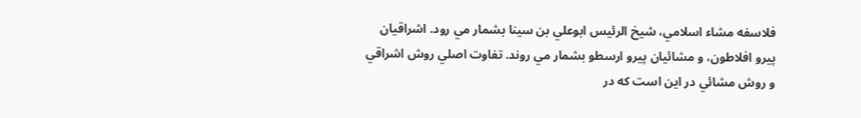فلاسفه مشاء اسلامي، شيخ الرئيس ابوعلي بن سينا بشمار مي رود. اشراقيان پيرو افلاطون، و مشائيان پيرو ارسطو بشمار مي روند. تفاوت اصلي روش اشراقي و روش مشائي در اين است كه در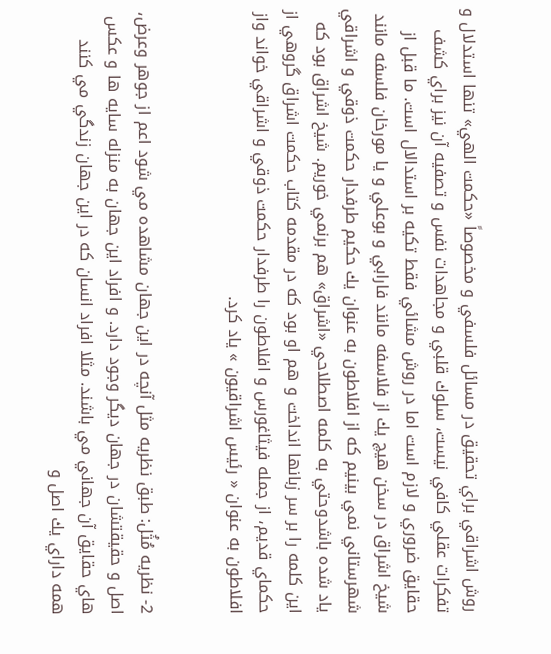روش اشراقي براي تحقيق در مسائل فلسفي و مخصوصاً «حكمت الهي» تنها استدلال و تفكرات عقلي كافي نيست، سلوك قلبي و مجاهدات نفس و تصفيه آن نيز براي كشف حقايق ضروري و لازم است اما در روش مشائي فقط تكيه بر استدالال است. ما قبل از شيخ اشراق در سخن هيچ يك از فلاسفه مانند فارابي و بوعلي و يا مورخان فلسفه مانند شهرستاني نمي بينيم كه از افلاطون به عنوان يك حكيم طرفدار حكمت ذوقي و اشراقي ياد شده باشدوحتي به كلمه اصطلاحي «اشراق» هم برنمي خوريم. شيخ اشراق بود كه اين كلمه را بر سر زبانها انداخت و هم او بود كه در مقدمه كتاب حكمت اشراق گروهي از حكماي قديم، از جمله فيثاغورس و افلاطون را طرفدار حكمت ذوقي و اشراقي خواند واز افلاطون به عنوان « رئيس اشراقيون » ياد كرد.


2- نظريه مُثُل: طبق نظريه مثل آنچه در اين جهان مشاهده مي شود اعم از جوهر وعرض، اصل و حقيقتشان در جهان ديگر وجود دارد. و افراد اين جهان به منزله سايه ها و عكس هاي حقايق آن جهاني مي باشند. مثلا افراد انسان كه در اين جهان زندگي مي كنند همه داراي يك اصل و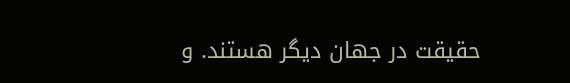حقيقت در جهان ديگر هستند. و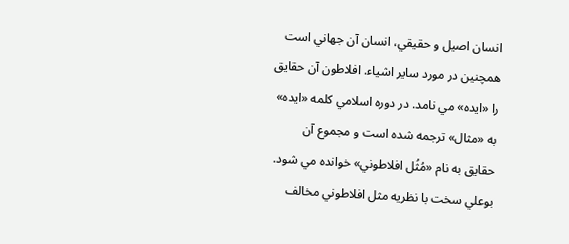انسان اصيل و حقيقي، انسان آن جهاني است همچنين در مورد ساير اشياء. افلاطون آن حقايق را «ايده» مي نامد. در دوره اسلامي كلمه «ايده» به «مثال» ترجمه شده است و مجموع آن حقايق به نام «مُثُل افلاطوني» خوانده مي شود. بوعلي سخت با نظريه مثل افلاطوني مخالف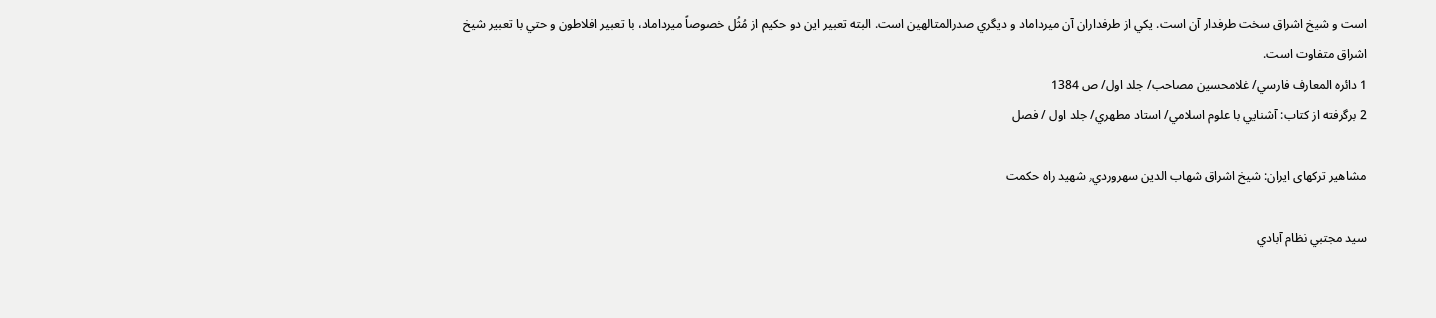است و شيخ اشراق سخت طرفدار آن است. يكي از طرفداران آن ميرداماد و ديگري صدرالمتالهين است. البته تعبير اين دو حكيم از مُثُل خصوصاً ميرداماد، با تعبير افلاطون و حتي با تعبير شيخ اشراق متفاوت است.
1 دائره المعارف فارسي/ غلامحسين مصاحب/ جلد اول/ ص 1384
2 برگرفته از كتاب: آشنايي با علوم اسلامي/ استاد مطهري/ جلد اول / فصل

مشاهير تركهاى ايران: شيخ اشراق شهاب الدين سهروردي٫ شهيد راه حكمت

سيد مجتبي نظام آبادي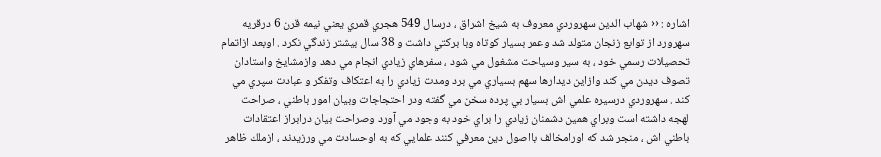اشاره : ‹‹ شهاب الدين سهروردي معروف به شيخ اشراق ، درسال 549 هجري قمري يعني نيمه قرن 6 درقريه سهرورد از توابع زنجان متولد شد وعمر بسيار كوتاه وبا بركتي داشت و 38 سال بيشتر زندگي نكرد . اوبعد ازاتمام تحصيلات رسمي خود ، به سير وسياحت مشغول مي شود ، سفرهاي زيادي انجام مي دهد وازمشايخ واستادان تصوف ديدن مي كند وازاين ديدارها سهم بسياري مي برد ومدت زيادي را به اعتكاف وتفكر و عبادت سپري مي كند . سهروردي درسيره علمي اش بسيار بي پرده سخن مي گفته ودر احتجاجات وبيان امور باطني ، صراحت لهجه داشته است وبراي همين دشمنان زيادي را براي خود به وجود مي آورد وصراحت بيان درابراز اعتقادات باطني اش ، منجر شد كه اورامخالف بااصول دين معرفي كنند علمايي كه به اوحسادت مي ورزيدند ، ازملك ظاهر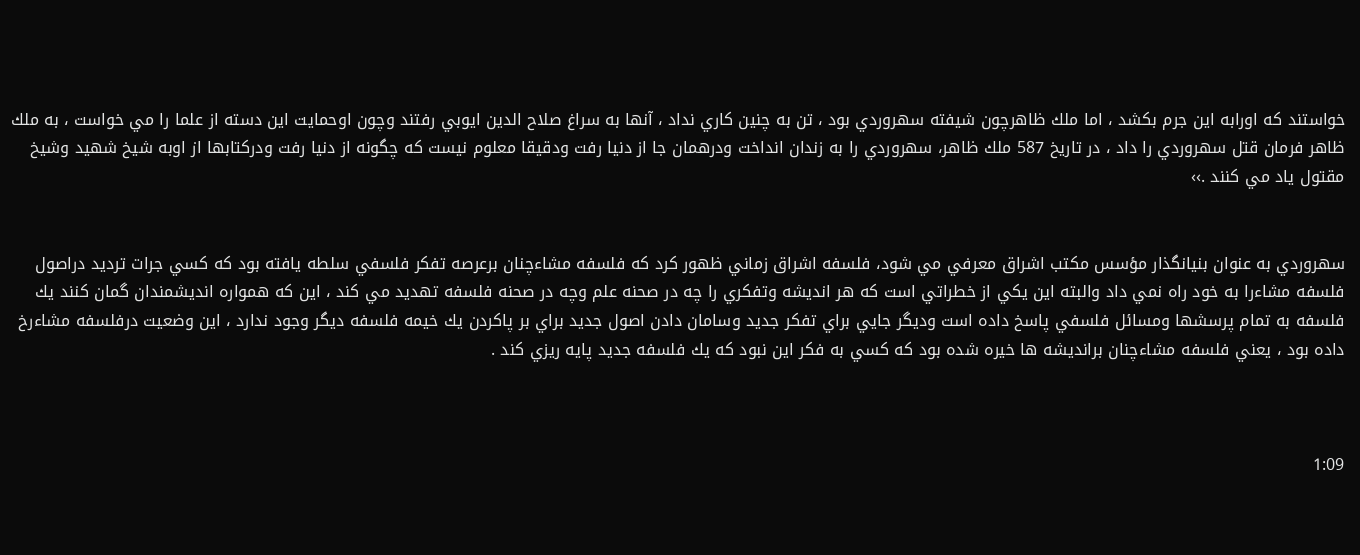خواستند كه اورابه اين جرم بكشد ، اما ملك ظاهرچون شيفته سهروردي بود ، تن به چنين كاري نداد ، آنها به سراغ صلاح الدين ايوبي رفتند وچون اوحمايت اين دسته از علما را مي خواست ، به ملك ظاهر فرمان قتل سهروردي را داد ، در تاريخ 587 ملك ظاهر، سهروردي را به زندان انداخت ودرهمان جا از دنيا رفت ودقيقا معلوم نيست كه چگونه از دنيا رفت ودركتابها از اوبه شيخ شهيد وشيخ مقتول ياد مي كنند .››


سهروردي به عنوان بنيانگذار مؤسس مكتب اشراق معرفي مي شود، فلسفه اشراق زماني ظهور كرد كه فلسفه مشاءچنان برعرصه تفكر فلسفي سلطه يافته بود كه كسي جرات ترديد دراصول فلسفه مشاءرا به خود راه نمي داد والبته اين يكي از خطراتي است كه هر انديشه وتفكري را چه در صحنه علم وچه در صحنه فلسفه تهديد مي كند ، اين كه همواره انديشمندان گمان كنند يك فلسفه به تمام پرسشها ومسائل فلسفي پاسخ داده است وديگر جايي براي تفكر جديد وسامان دادن اصول جديد براي بر پاكردن يك خيمه فلسفه ديگر وجود ندارد ، اين وضعيت درفلسفه مشاءرخ داده بود ، يعني فلسفه مشاءچنان برانديشه ها خيره شده بود كه كسي به فكر اين نبود كه يك فلسفه جديد پايه ريزي كند .



1:09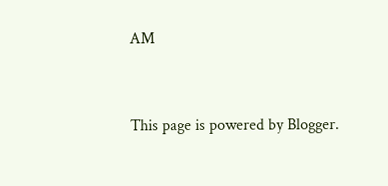AM


This page is powered by Blogger.